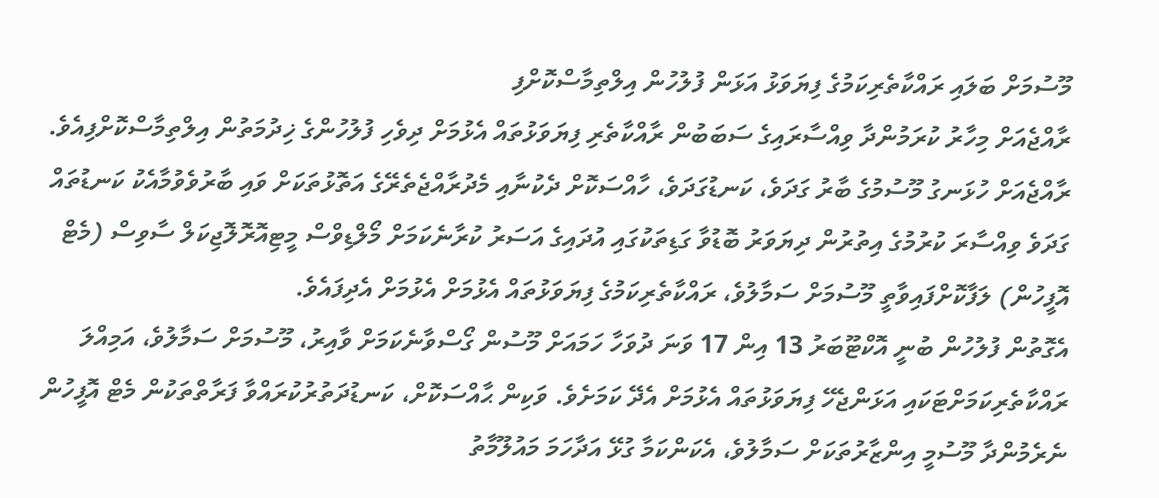މޫސުމަށް ބަލައި ރައްކާތެރިކަމުގެ ފިޔަވަޅު އަޅަން ފުލުހުން އިލްތިމާސްކޮށްފި
ރާއްޖެއަށް މިހާރު ކުރަމުންދާ ވިއްސާރައިގެ ސަބަބުން ރާއްކާތެރި ފިޔަވަޅުތައް އެޅުމަށް ދިވެހި ފުލުހުންގެ ޚިދުމަތުން އިލްތިމާސްކޮށްފިއެވެ.
ރާއްޖެއަށް ހުޅަނގު މޫސުމުގެ ބާރު ގަދަވެ، ކަނޑުގަދަވެ، ހާއްސަކޮށް ދެކުނާއި މެދުރާއްޖެތެރޭގެ އަތޮޅުތަކަށް ވައި ބާރުވެވުމާއެކު ކަނޑުތައް ގަދަވެ ވިއްސާރަ ކުރުމުގެ އިތުރުން ދިޔަވަރު ބޮޑުވާ ގަޑިތަކުގައި އުދައިގެ އަސަރު ކުރާނެކަމަށް މޯލްޑިވްސް މީޓިއޮރޮލޮޖިކަލް ސާވިސް (މެޓް އޮފީހުން) ލަފާކޮށްފައިވާތީ މޫސުމަށް ސަމާލުވެ، ރައްކާތެރިކަމުގެ ފިޔަވަޅުތައް އެޅުމަށް އެޅުމަށް އެދިފައެވެ.
އެގޮތުން ފުލުހުން ބުނީ އޮކްޓޫބަރު 13 އިން 17 ވަނަ ދުވަހާ ހަމައަށް މޫސުން ގޯސްވާނެކަމަށް ވާއިރު، މޫސުމަށް ސަމާލުވެ، އަމިއްލަ ރައްކާތެރިކަމަށްޓަކައި އަޅަންޖެހޭ ފިޔަވަޅުތައް އެޅުމަށް އެދޭ ކަމަށެވެ. ވަކިން ޙާއްސަކޮށް، ކަނޑުދަތުރުކުރައްވާ ފަރާތްތަކުން މެޓް އޮފީހުން ނެރެމުންދާ މޫސުމީ އިންޒާރުތަކަށް ސަމާލުވެ، އެކަންކަމާ ގުޅޭ އަދާހަމަ މައުލޫމާތު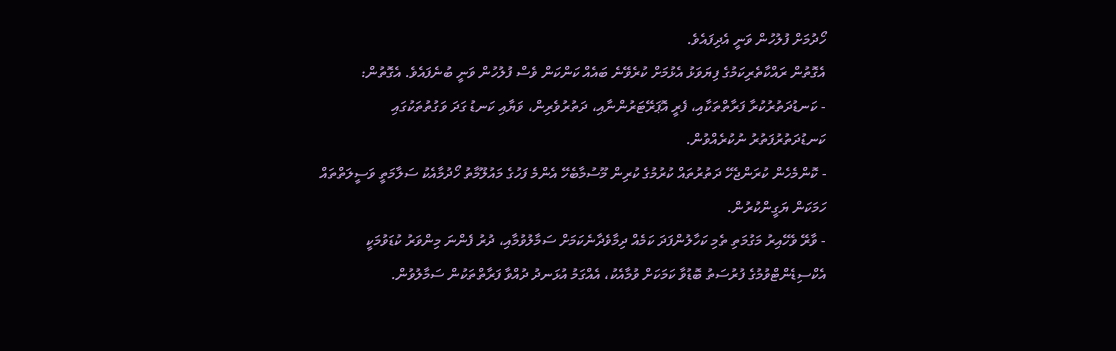ހޯދުމަށް ފުލުހުން ވަނީ އެދިފައެވެ.
އެގޮތުން ރައްކާތެރިކަމުގެ ފިޔަވަޅު އެޅުމަށް ކުރެވޭނެ ބައެއް ކަންކަން ވެސް ފުލުހުން ވަނީ ބުނެފައެވެ. އެގޮތުން:
- ކަނޑުދަތުރުކުރާ ފަރާތްތަކާއި، ފެރީ އޮޕަރޭޓަރުންނާއި، ދަތުރުވެރިން، ވަޔާއި ކަނޑު ގަދަ ވަގުތުތަކުގައި ކަނޑުދަތުރުފަތުރު ނުކުރެއްވުން.
- ކޮންމެހެން ކުރަންޖެހޭ ދަތުރުތައް ކުރުމުގެ ކުރިން މޫސުމާބެހޭ އެންމެ ފަހުގެ މައުލޫމާތު ހޯދުމާއެކު ސަލާމަތީ ވަސީލަތްތައް ހަމަކަން ޔަގީންކުރުން.
- ވާރޭ ވެހޭއިރު މަގުމަތި ތެމި ކަހާލުންފަދަ ކަމެއް ދިމާވެދާނެކަމަށް ސަމާލުވުމާއި، ދުރު ފެންނަ މިންވަރު ކުޑަވުމަކީ އެކްސިޑެންޓްވުމުގެ ފުރުސަތު ބޮޑުވާ ކަމަކަށް ވުމާއެކު، އެއްގަމު އުޅަނދު ދުއްވާ ފަރާތްތަކުން ސަމާލުވުން.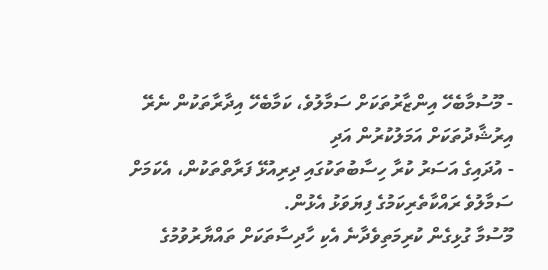- މޫސުމާބެހޭ އިންޒާރުތަކަށް ސަމާލުވެ، ކަމާބެހޭ އިދާރާތަކުން ނެރޭ އިރުޝާދުތަކަށް އަމަލުކުރުން އަދި
- އުދައިގެ އަސަރު ކުރާ ހިސާބުތަކުގައި ދިރިއުޅޭ ފަރާތްތަކުން، އެކަމަށް ސަމާލުވެ ރައްކާތެރިކަމުގެ ފިޔަވަޅު އެޅުން.
މޫސުމާ ގުޅިގެން ކުރިމަތިވެދާނެ އެކި ހާދިސާތަކަށް ތައްޔާރުވުމުގެ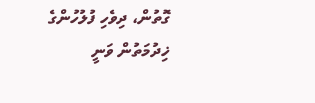ގޮތުން، ދިވެހި ފުލުހުންގެ ޚިދުމަތުން ވަނީ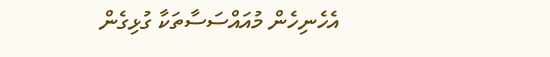އެހެނިހެން މުއައްސަސާތަކާ ގުޅިގެން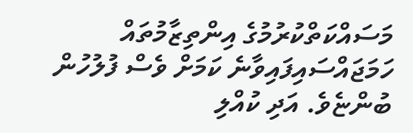މަސައްކަތްކުރުމުގެ އިންތިޒާމުތައް ހަމަޖައްސައިފައިވާނެ ކަމަށް ވެސް ފުލުހުން ބުންޏެވެ. އަދި ކުއްލި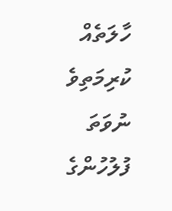ހާލަތެއް ކުރިމަތިވެ ނުވަތަ ފުލުހުންގެ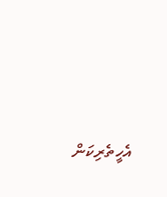އެހީތެރިކަން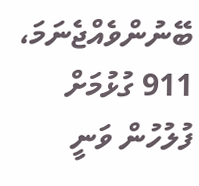ބޭނުންވެއްޖެނަމަ، 911 ގުޅުމަށް ފުލުހުން ވަނީ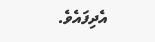އެދިފައެވެ.